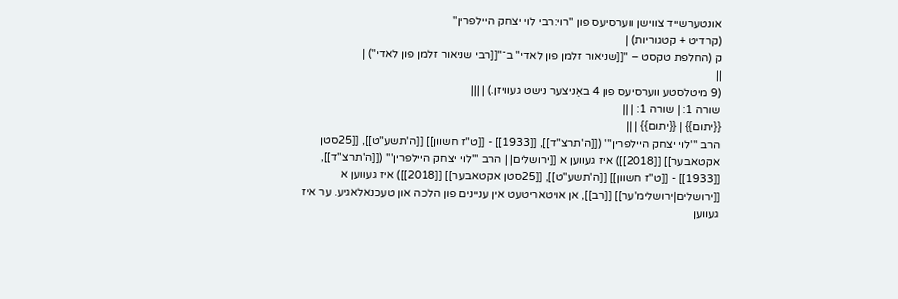אונטערשייד צווישן ווערסיעס פון "רוי:רבי לוי יצחק היילפרין"
(קרדיט + קטגוריות) |
ק (החלפת טקסט – "[[שניאור זלמן פון לאדי" ב־"[[רבי שניאור זלמן פון לאדי") |
||
(9 מיטלסטע ווערסיעס פון 4 באַניצער נישט געוויזן.) | |||
שורה 1: | שורה 1: | ||
{{יתום}} | {{יתום}} | ||
הרב '''לוי יצחק היילפרין''' ([[ה'תרצ"ד]], [[1933]] - [[ט"ז חשוון]] [[ה'תשע"ט]], [[25סטן אקטאבער]] [[2018]]) איז געווען א [[ירושלים| | הרב '''לוי יצחק היילפרין''' ([[ה'תרצ"ד]], [[1933]] - [[ט"ז חשוון]] [[ה'תשע"ט]], [[25סטן אקטאבער]] [[2018]]) איז געווען א [[ירושלים|ירושלימ'ער]] [[רב]], אן אויטאריטעט אין עניינים פון הלכה און טעכנאלאגיע. ער איז געווען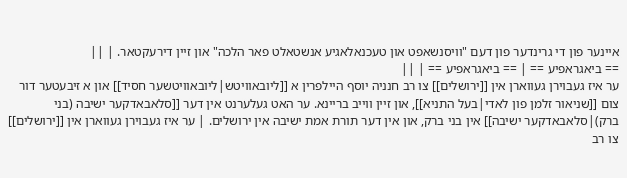איינער פון די גרינדער פון דעם "וויסנשאפט און טעכנאלאגיע אנשטאלט פאר הלכה" און זיין דירעקטאר. | ||
== ביאגראפיע == | == ביאגראפיע == | ||
ער איז געבוירן געווארן אין [[ירושלים]] צו רב חנניה יוסף היילפרין א [[ליובאוויטש|ליובאוויטשער חסיד]] און א זיבעטער דור צום [[שניאור זלמן פון לאדי|בעל התניא]], און זיין ווייב בריינא. ער האט געלערנט אין דער [[סלאבאדקער ישיבה (בני ברק)|סלאבאדקער ישיבה]] אין בני ברק, און אין דער תורת אמת ישיבה אין ירושלים. | ער איז געבוירן געווארן אין [[ירושלים]] צו רב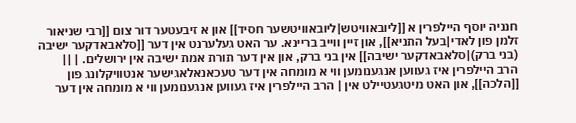חנניה יוסף היילפרין א [[ליובאוויטש|ליובאוויטשער חסיד]] און א זיבעטער דור צום [[רבי שניאור זלמן פון לאדי|בעל התניא]], און זיין ווייב בריינא. ער האט געלערנט אין דער [[סלאבאדקער ישיבה (בני ברק)|סלאבאדקער ישיבה]] אין בני ברק, און אין דער תורת אמת ישיבה אין ירושלים. | ||
הרב היילפרין איז געווען אנגענומען ווי א מומחה אין דער טעכאנאלאגישער אנטוויקלונג פון [[הלכה]], און האט מיטגעטיילט אין | הרב היילפרין איז געווען אנגענומען ווי א מומחה אין דער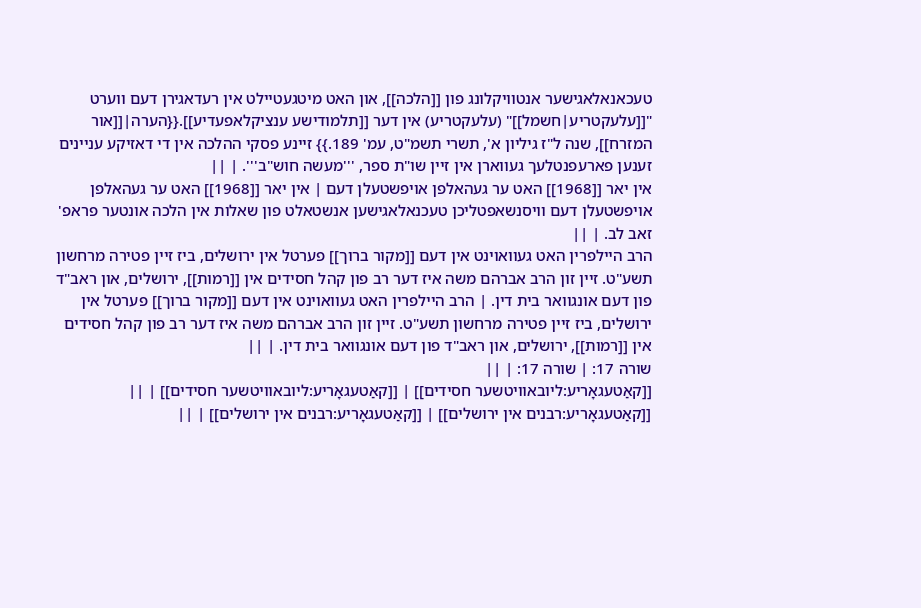טעכאנאלאגישער אנטוויקלונג פון [[הלכה]], און האט מיטגעטיילט אין רעדאגירן דעם ווערט "[[עלעקטריע|חשמל]]" (עלעקטריע) אין דער [[תלמודישע ענציקלאפעדיע]].{{הערה|[[אור המזרח]], שנה ל"ז גיליון א', תשרי תשמ"ט, עמ' 189.}} זיינע פסקי ההלכה אין די דאזיקע עניינים זענען פארעפנטלעך געווארן אין זיין שו"ת ספר, '''מעשה חוש"ב'''. | ||
אין יאר [[1968]] האט ער געהאלפן אויפשטעלן דעם | אין יאר [[1968]] האט ער געהאלפן אויפשטעלן דעם וויסנשאפטליכן טעכנאלאגישען אנשטאלט פון שאלות אין הלכה אונטער פראפ' זאב לב. | ||
הרב היילפרין האט געוואוינט אין דעם [[מקור ברוך]] פערטל אין ירושלים, ביז זיין פטירה מרחשון תשע"ט. זיין זון הרב אברהם משה איז דער רב פון קהל חסידים אין [[רמות]], ירושלים, און ראב"ד פון דעם אונגוואר בית דין. | הרב היילפרין האט געוואוינט אין דעם [[מקור ברוך]] פערטל אין ירושלים, ביז זיין פטירה מרחשון תשע"ט. זיין זון הרב אברהם משה איז דער רב פון קהל חסידים אין [[רמות]], ירושלים, און ראב"ד פון דעם אונגוואר בית דין. | ||
שורה 17: | שורה 17: | ||
[[קאַטעגאָריע:ליובאוויטשער חסידים]] | [[קאַטעגאָריע:ליובאוויטשער חסידים]] | ||
[[קאַטעגאָריע:רבנים אין ירושלים]] | [[קאַטעגאָריע:רבנים אין ירושלים]] | ||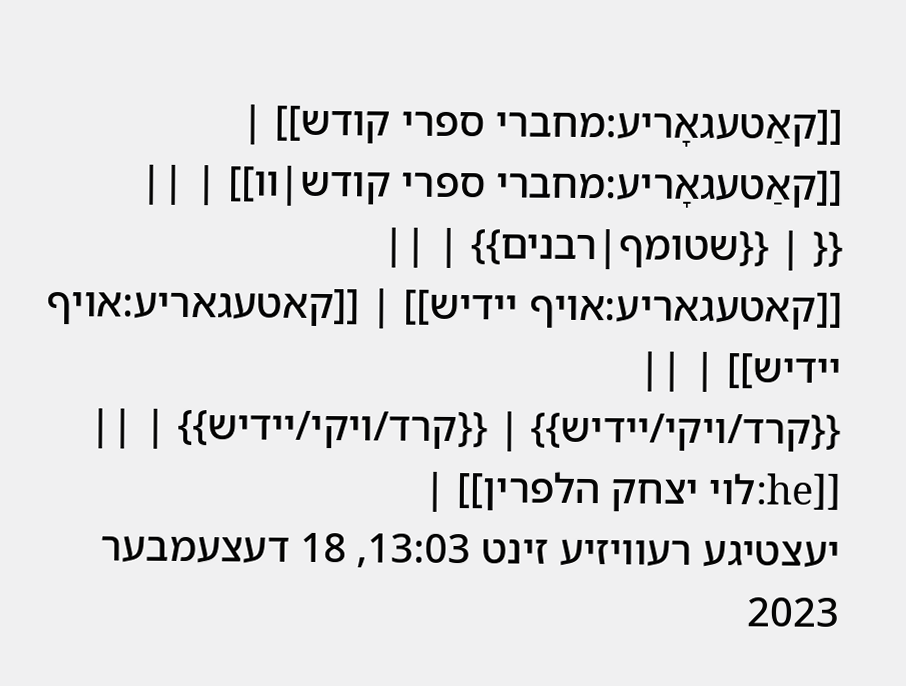[[קאַטעגאָריע:מחברי ספרי קודש]] | [[קאַטעגאָריע:מחברי ספרי קודש|װ]] | ||
{{ | {{שטומף|רבנים}} | ||
[[קאטעגאריע:אויף יידיש]] | [[קאטעגאריע:אויף יידיש]] | ||
{{קרד/ויקי/יידיש}} | {{קרד/ויקי/יידיש}} | ||
[[he:לוי יצחק הלפרין]] |
יעצטיגע רעוויזיע זינט 13:03, 18 דעצעמבער 2023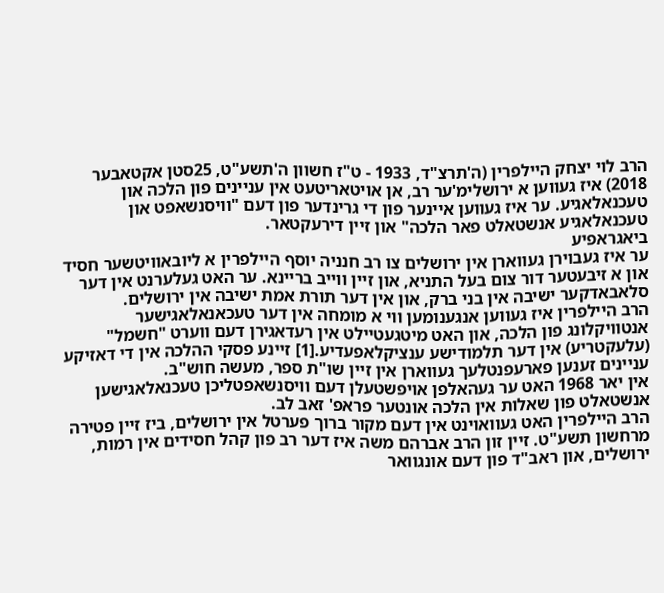הרב לוי יצחק היילפרין (ה'תרצ"ד, 1933 - ט"ז חשוון ה'תשע"ט, 25סטן אקטאבער 2018) איז געווען א ירושלימ'ער רב, אן אויטאריטעט אין עניינים פון הלכה און טעכנאלאגיע. ער איז געווען איינער פון די גרינדער פון דעם "וויסנשאפט און טעכנאלאגיע אנשטאלט פאר הלכה" און זיין דירעקטאר.
ביאגראפיע
ער איז געבוירן געווארן אין ירושלים צו רב חנניה יוסף היילפרין א ליובאוויטשער חסיד און א זיבעטער דור צום בעל התניא, און זיין ווייב בריינא. ער האט געלערנט אין דער סלאבאדקער ישיבה אין בני ברק, און אין דער תורת אמת ישיבה אין ירושלים.
הרב היילפרין איז געווען אנגענומען ווי א מומחה אין דער טעכאנאלאגישער אנטוויקלונג פון הלכה, און האט מיטגעטיילט אין רעדאגירן דעם ווערט "חשמל" (עלעקטריע) אין דער תלמודישע ענציקלאפעדיע.[1] זיינע פסקי ההלכה אין די דאזיקע עניינים זענען פארעפנטלעך געווארן אין זיין שו"ת ספר, מעשה חוש"ב.
אין יאר 1968 האט ער געהאלפן אויפשטעלן דעם וויסנשאפטליכן טעכנאלאגישען אנשטאלט פון שאלות אין הלכה אונטער פראפ' זאב לב.
הרב היילפרין האט געוואוינט אין דעם מקור ברוך פערטל אין ירושלים, ביז זיין פטירה מרחשון תשע"ט. זיין זון הרב אברהם משה איז דער רב פון קהל חסידים אין רמות, ירושלים, און ראב"ד פון דעם אונגוואר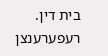בית דין.
רעפערענצן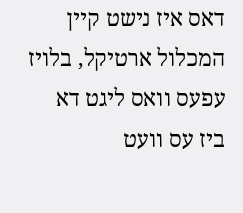דאס איז נישט קיין המכלול ארטיקל, בלויז עפעס וואס ליגט דא ביז עס וועט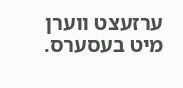ערזעצט ווערן מיט בעסערס.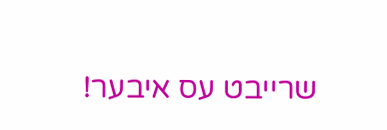שרייבט עס איבער!